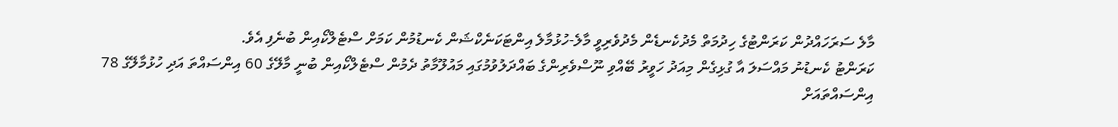މާލެ ސަރަހައްދުން ކަރަންޓުގެ ހިދުމަތް މެދުކެނޑެން މެދުވެރިވީ މާލެ-ހުޅުމާލެ އިންޓަކަނެކްޝަން ކެނޑުމުން ކަމަށް ސްޓެލްކޯއިން ބުނެފި އެވެ.
ކަރަންޓު ކެނޑުނު މައްސަލަ އާ ގުޅިގެން މިއަދު ހަވީރު ބޭއްވި ނޫސްވެރިންގެ ބައްދަލުވުމުގައި މައުލޫމާތު ދެމުން ސްޓެލްކޯއިން ބުނީ މާލޭގެ 60 އިންސައްތަ އަދި ހުޅުމާލޭގެ 78 އިންސައްތައަށް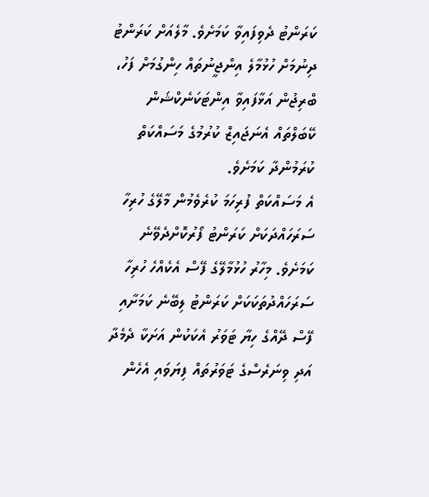ކަރަންޓު ދެވިފައިވާ ކަމަށެވެ. މާލެއަށް ކަރަންޓު ދިނުމަށް ހުޅުމާލެ އިންޖީނުތައް ހިންގުމަށް ފަހު، ބްރިޖުން އަޅާފައިވާ އިންޓަކަނެކްޝަން ކޭބަލްތައް އެނަޖައިޒް ކުރުމުގެ މަސައްކަތް ކުރަމުންދާ ކަމަށެވެ.
އެ މަސައްކަތް ފުރިހަމަ ކުރެވެމުން މާލޭގެ ހުރިހާ ސަރަހައްދަކަށް ކަރަންޓު ފޯރުކޮށްދެވޭނެ ކަމަށެވެ. މިހާރު ހުޅުމާލޭގެ ފޭސް އެކެއްހެ ހުރިހާ ސަރަހައްދުތަކަކަށް ކަރަންޓު ލިބޭނެ ކަމަށާއި ފޭސް ދޭއްގެ ހިޔާ ޓަވަރު އެކަކުން އަށަކާ ދެމެދާ އަދި ވިނަރެސްގެ ޓަވަރުތައް ފިޔަވައި އެހެން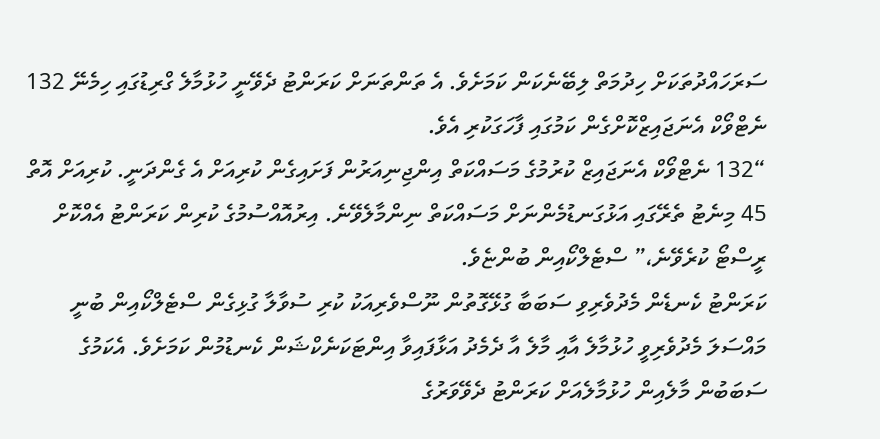ސަރަހައްދުތަކަށް ހިދުމަތް ލިބޭނެކަން ކަމަށެވެ. އެ ތަންތަނަށް ކަރަންޓު ދެވޭނީ ހުޅުމާލެ ގްރިޑުގައި ހިމެނޭ 132 ނެޓްވޯކް އެނަޖައިޒްކޮށްގެން ކަމުގައި ފާހަގަކުރި އެވެ.
“132 ނެޓްވޯކް އެނަޖައިޒް ކުރުމުގެ މަސައްކަތް އިންޖިނިއަރުން ފަށައިގެން ކުރިއަށް އެ ގެންދަނީ. ކުރިއަށް އޮތް 45 މިނެޓު ތެރޭގައި އަޅުގަނޑުމެންނަށް މަސައްކަތް ނިންމާލެވޭނެ. އިރުއޮއްސުމުގެ ކުރިން ކަރަންޓު އެއްކޮށް ރީސްޓޯ ކުރެވޭނެ،” ސްޓެލްކޯއިން ބުންޏެވެ.
ކަރަންޓު ކެނޑެން މެދުވެރިވި ސަބަބާ ގުޅޭގޮތުން ނޫސްވެރިއަކު ކުރި ސުވާލާ ގުޅިގެން ސްޓެލްކޯއިން ބުނީ މައްސަލަ މެދުވެރިވީ ހުޅުމާލެ އާއި މާލެ އާ ދެމެދު އަޅާފައިވާ އިންޓަކަނެކްޝަން ކެނޑުމުން ކަމަށެވެ. އެކަމުގެ ސަބަބުން މާލެއިން ހުޅުމާލެއަށް ކަރަންޓު ދެވޭވަރުގެ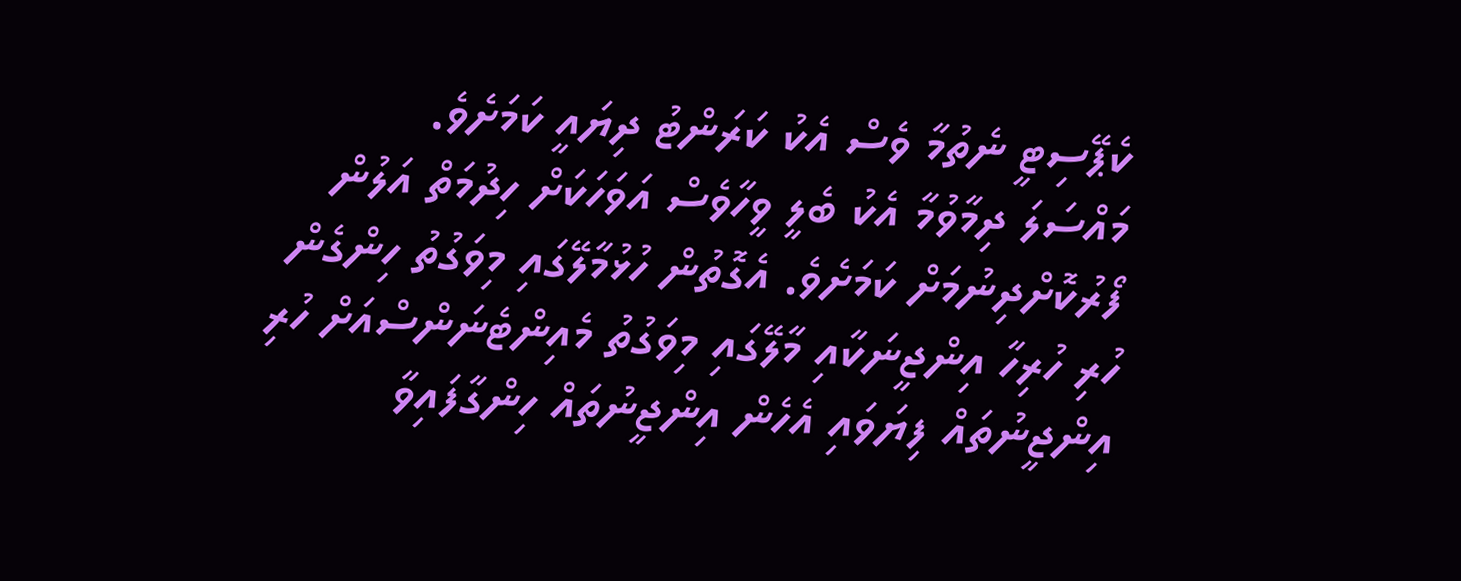ކެޕޭސިޓީ ނެތުމާ ވެސް އެކު ކަރަންޓު ދިޔައީ ކަމަށެވެ.
މައްސަލަ ދިމާވުމާ އެކު ބެލީ ވީހާވެސް އަވަހަކަށް ހިދުމަތް އަލުން ފޯރުކޮށްދިނުމަށް ކަމަށެވެ. އެގޮތުން ހުޅުމާލޭގައި މިވަގުތު ހިންގެން ހުރި ހުރިހާ އިންޖީނަކާއި މާލޭގައި މިވަގުތު މެއިންޓެނަންސްއަށް ހުރި އިންޖީނުތައް ފިޔަވައި އެހެން އިންޖީނުތައް ހިންގާފައިވާ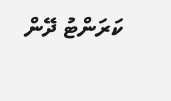ކަރަންޓު ދޭން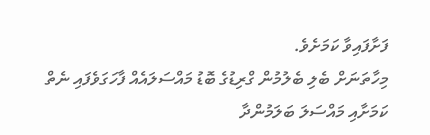ފަށާފައިވާ ކަމަށެވެ.
މިހާތަނަށް ބެލި ބެލުމުން ގްރިޑުގެ ބޮޑު މައްސަލައެއް ފާހަގަވެފައި ނެތް ކަމަށާއި މައްސަލަ ބަލަމުންދާ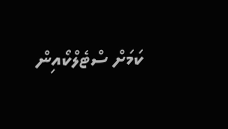ކަމަށް ސްޓެލްކޯއިން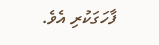ފާހަގަކުރި އެވެ.